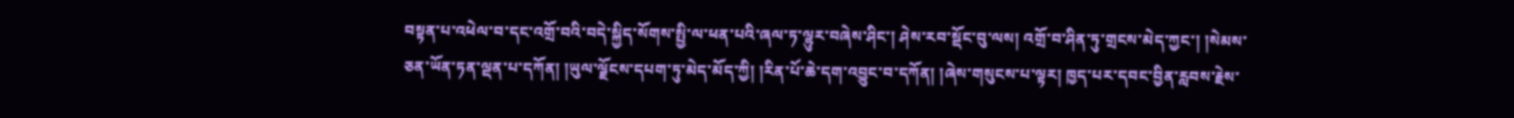བསྟན་པ་འཕེལ་བ་དང་འགྲོ་བའི་བདེ་སྐྱིད་སོགས་སྤྱི་ལ་ཕན་པའི་ཞལ་ཏ་ལྷུར་བཞེས་ཤིང་། ཤེས་རབ་སྡོང་བུ་ལས། འགྲོ་བ་ཤིན་ཏུ་གྲངས་མེད་ཀྱང་། །སེམས་ཅན་ཡོན་ཏན་ལྡན་པ་དཀོན། །ཡུལ་ལྗོངས་དཔག་ཏུ་མེད་མོད་ཀྱི། །རིན་པོ་ཆེ་དག་འབྱུང་བ་དཀོན། །ཞེས་གསུངས་པ་ལྟར། ཁྱད་པར་དབང་བྱིན་རླབས་རྗེས་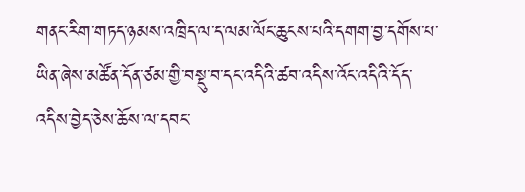གནང་རིག་གཏད་ཉམས་འཁྲིད་ལ་ད་ལམ་ལོང་ཆུངས་པའི་དགག་བྱ་དགོས་པ་ཡིན་ཞེས་མཚོན་དོན་ཙམ་གྱི་བསྡུ་བ་དང་འདིའི་ཚབ་འདིས་འོང་འདིའི་དོད་འདིས་བྱེད་ཅེས་ཆོས་ལ་དབང་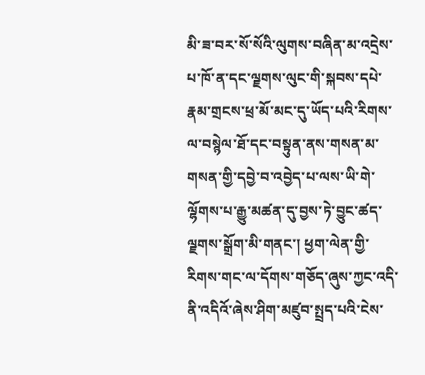མི་ཟ་བར་སོ་སོའི་ལུགས་བཞིན་མ་འདྲེས་པ་ཁོ་ན་དང་ལྗགས་ལུང་གི་སྐབས་དཔེ་རྣམ་གྲངས་ཕྲ་མོ་མང་དུ་ཡོད་པའི་རིགས་ལ་བསྙེལ་ཐོ་དང་བསྟུན་ནས་གསན་མ་གསན་གྱི་དབྱེ་བ་འབྱེད་པ་ལས་ཡི་གེ་ལྷོགས་པ་རྒྱུ་མཚན་དུ་བྱས་ཏེ་བྱུང་ཚད་ལྗགས་སྒྲོག་མི་གནང་། ཕྱག་ལེན་གྱི་རིགས་གང་ལ་དོགས་གཅོད་ཞུས་ཀྱང་འདི་ནི་འདིའོ་ཞེས་ཤིག་མཛུབ་སྤྲད་པའི་ངེས་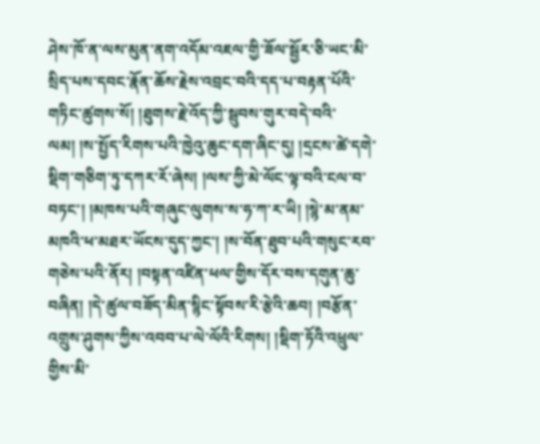ཤེས་ཁོ་ན་ལས་མུན་ནག་འདོམ་འཇལ་གྱི་ཟོལ་སྦྱོར་ཅི་ཡང་མི་སྲིད་པས་དབང་རྣོན་ཆོས་རྗེས་འབྲང་བའི་དད་པ་བརྟན་པོའི་གཏིང་ཚུགས་སོ། །ཐུགས་རྗེ་འོད་ཀྱི་སྦུབས་གུར་བདེ་བའི་ལམ། །ས་སྤྱོད་རིགས་པའི་ཁྱེའུ་ཆུང་དག་ཞིང་དུ། །དྲངས་ཚེ་དགེ་སྡིག་གཅིག་ཏུ་དཀར་རོ་ཞེས། །ལས་ཀྱི་མེ་ལོང་ལྟ་བའི་ངལ་བ་བཏང་། །མཁས་པའི་གཞུང་ལུགས་ས་ཧ་ཀ་ར་ཡི། །སྙེ་མ་ནམ་མཁའི་ཕ་མཐར་ཡོངས་དུད་ཀྱང་། །ས་བོན་ཐུབ་པའི་གསུང་རབ་གཅེས་པའི་ནོར། །བསྟན་འཛིན་ཕལ་གྱིས་དོར་བས་དགུན་ཆུ་བཞིན། །དེ་ཚུལ་བཟོད་མིན་སྙིང་སྟོབས་རི་རྩེའི་ཆབ། །བརྩོན་འགྲུས་ཤུགས་ཀྱིས་འབབ་པ་ལེ་ལོའི་རིགས། །སྡིག་ཏོའི་འཕྲུལ་གྱིས་མི་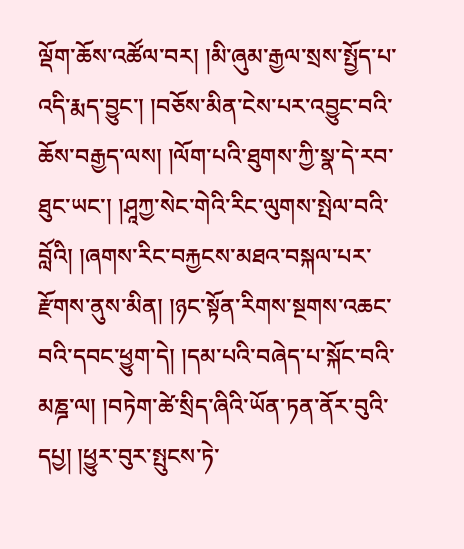ལྡོག་ཆོས་འཚོལ་བར། །མི་ཞུམ་རྒྱལ་སྲས་སྤྱོད་པ་འདི་རྨད་བྱུང་། །བཅོས་མིན་ངེས་པར་འབྱུང་བའི་ཆོས་བརྒྱད་ལས། །ལོག་པའི་ཐུགས་ཀྱི་སྣ་དེ་རབ་ཐུང་ཡང་། །ཤཱཀྱ་སེང་གེའི་རིང་ལུགས་སྤེལ་བའི་བློའི། །ཞགས་རིང་བརྐྱངས་མཐའ་བསྐལ་པར་རྫོགས་ནུས་མིན། །ཉང་སྟོན་རིགས་སྔགས་འཆང་བའི་དབང་ཕྱུག་དེ། །དམ་པའི་བཞེད་པ་སྐོང་བའི་མཎྜ་ལ། །བཏེག་ཚེ་སྲིད་ཞིའི་ཡོན་ཏན་ནོར་བུའི་དཔྱ། །ཕྱུར་བུར་སྤུངས་ཏེ་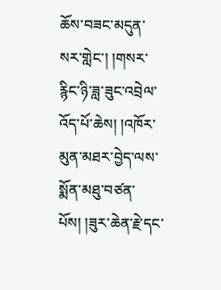ཆོས་བཟང་མདུན་སར་གླེང་། །གསར་རྙིང་ཉི་ཟླ་ཟུང་འབྲེལ་འོད་པོ་ཆེས། །འཁོར་མུན་མཐར་བྱེད་ལས་སྨོན་མཐུ་བཙན་པོས། །ཟུར་ཆེན་རྗེ་དང་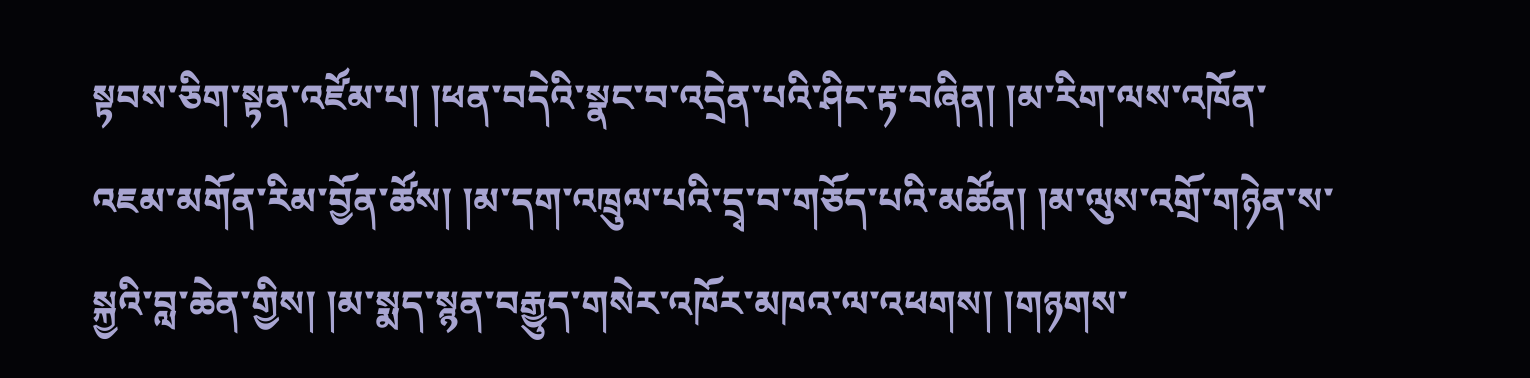སྟབས་ཅིག་སྟན་འཛོམ་པ། །ཕན་བདེའི་སྣང་བ་འདྲེན་པའི་ཤིང་རྟ་བཞིན། །མ་རིག་ལས་འཁོན་འཇམ་མགོན་རིམ་བྱོན་ཚོས། །མ་དག་འཁྲུལ་པའི་དྲྭ་བ་གཅོད་པའི་མཚོན། །མ་ལུས་འགྲོ་གཉེན་ས་སྐྱའི་བླ་ཆེན་གྱིས། །མ་སྨད་སྙན་བརྒྱུད་གསེར་འཁོར་མཁའ་ལ་འཕགས། །གཉགས་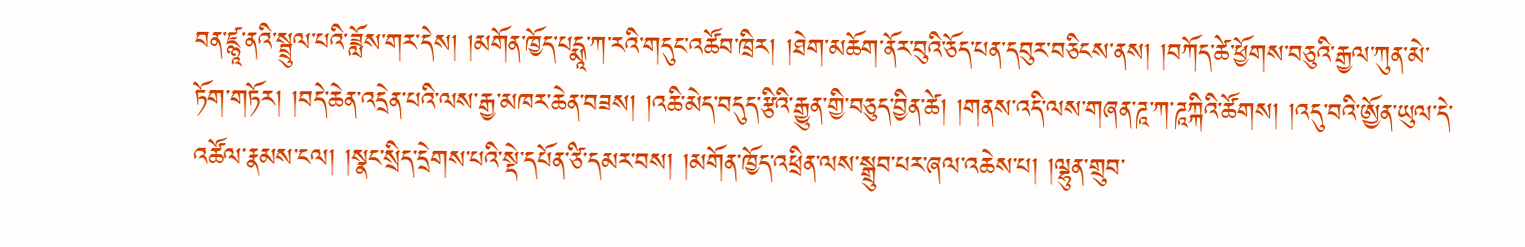བན་ཛྙཱ་ནའི་སྦྲུལ་པའི་ཟློས་གར་དེས། །མགོན་ཁྱོད་པདྨཱ་ཀ་རའི་གདུང་འཚོབ་ཁྲིར། །ཐེག་མཆོག་ནོར་བུའི་ཅོད་པན་དབུར་བཅིངས་ནས། །བཀོད་ཚེ་ཕྱོགས་བཅུའི་རྒྱལ་ཀུན་མེ་ཏོག་གཏོར། །བདེ་ཆེན་འདྲེན་པའི་ལས་རྒྱ་མཁར་ཆེན་བཟས། །འཆི་མེད་བདུད་རྩིའི་རྒྱུན་གྱི་བཅུད་བྱིན་ཚེ། །གནས་འདི་ལས་གཞན་ཌཱ་ཀ་ཌཱཀྐིའི་ཚོགས། །འདུ་བའི་ཨྱོན་ཡུལ་དེ་འཚོལ་རྣམས་ངལ། །སྣང་སྲིད་དྲེགས་པའི་སྡེ་དཔོན་ཙི་དམར་བས། །མགོན་ཁྱོད་འཕྲིན་ལས་སྒྲུབ་པར་ཞལ་འཆེས་པ། །ལྷུན་གྲུབ་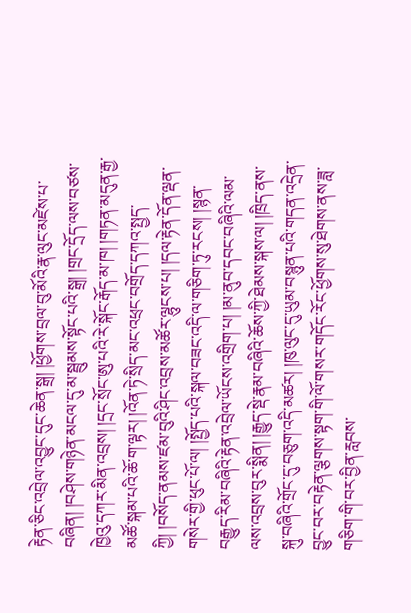རྟེན་ཅིང་འབྲེལ་འབྱུང་དུང་ཆེན་སྒྲ། །ཕྱོགས་བྲལ་བུ་མོའི་རྣ་ལུང་མཛེས་པ་བཞིན། །བཤེས་གཉེན་མངལ་དུ་མ་སྦྲུམས་སྟོང་པའི་སྒྲ། །གྲང་དྲོད་ལས་བཙས་ཁྱེའུ་དཀར་མིན་འབྲས། །དྲང་སྲོང་ཨུ་པའི་རེ་སྐོང་རྒོད་མ་ཁ། །གཏན་མདུན་རྒྱ་མཚོ་སྐམ་པའི་ཆོ་ག་ལྟར། །འོན་ཏེ་སྲིད་མང་འཕྲང་བགྲོད་དཀའ་སྤྱད་ཀྱི། །བསོད་ནམས་ཛམ་བུའི་ཤིང་འབྲས་མཚོར་ལྷུངས་པ། །དལ་རྟེན་དོན་ལྡན་གསེར་གྱི་ཕུང་པོ་ལ། །སྤྱོད་པའི་སྐལ་བཟང་འདི་ལ་གཅིག་ཏུ་རངས། །སྙན་བརྒྱུད་རིམ་བཞིའི་རྟེན་འབྲེལ་ཡོངས་འགྲིག་པ། །མ་ནུབ་དབང་བཞིའི་ལམ་ལས་འབྲས་བུར་སྨིན། །རྒྱུད་སྡེ་རྣམ་བཞིའི་ཆོས་ཀྱི་ཐེམས་སྐས་ལ། །ཁྲིད་ནས་སྐུ་བཞིའི་གྲོང་དུ་བཅུག་འདི་མཚར། །ཁུ་ལུང་དུ་ཡུམ་བསྙུན་པའི་གདན་འདྲེན་བྱུང་བར་བརྟེན་ལྕགས་སྟག་གི་ལོ་གསར་གདོང་རོང་ཕྱོགས་སུ་ཐེགས་ནས་ཟླ་གཅིག་གི་བར་བྱིན་རླབས་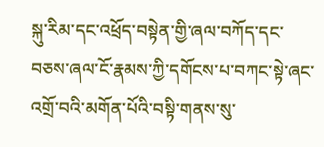སྐུ་རིམ་དང་འཕྲོད་བསྟེན་གྱི་ཞལ་བཀོད་དང་བཅས་ཞལ་ངོ་རྣམས་ཀྱི་དགོངས་པ་བཀང་སྟེ་ཞང་འགྲོ་བའི་མགོན་པོའི་བསྟི་གནས་སུ་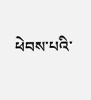ཕེབས་པའི་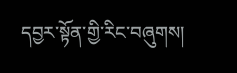དབྱར་སྟོན་གྱི་རིང་བཞུགས།